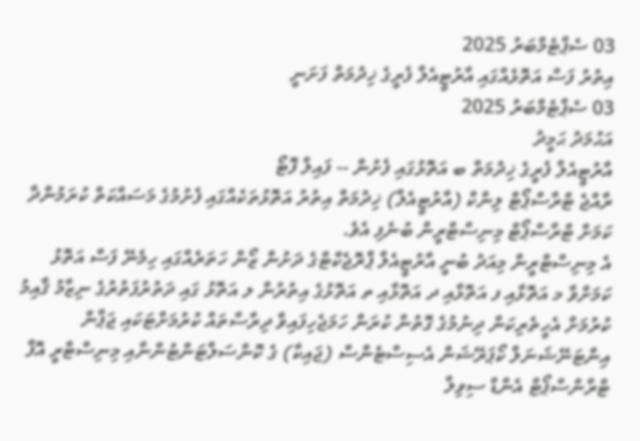03 ސެޕްޓެމްބަރު 2025
އިތުރު ފަސް އަތޮޅެއްގައި އާރުޓީއެލް ފެރީގެ ޚިދުމަތް ފަށަނީ
03 ސެޕްޓެމްބަރު 2025
އަޙުމަދު ޙަމީދު
އާރުޓީއެލް ފެރީގެ ޚިދުމަތް ބ އަތޮޅުގައި ފެށުން -- ފައިލް ފޮޓޯ
ރާއްޖެ ޓްރާސްޕޯޓް ލިންކް (އާރުޓީއެލް) ޚިދުމަތް އިތުރު އަތޮޅުތަކެއްގައި ފެށުމުގެ މަސައްކަތް ކުރަމުންދާ ކަމަށް ޓްރާސްޕޯޓް މިނިސްޓްރީން ބުނެފި އެވެ.
އެ މިނިސްޓްރީން މިއަދު ބުނީ އާރުޓީއެލް ޕްރޮޖެކްޓްގެ ދަށުން ޒޯން ހަތަރެއްގައި ހިމެނޭ ފަސް އަތޮޅު ކަމަށްވާ މ އަތޮޅާއި ފ އަތޮޅާއި ދ އަތޮޅާއި ތ އަތޮޅުގެ އިތުރުން ލ އަތޮޅު ގައި ދަތުރުފަތުރުގެ ނިޒާމު ޤާއިމު ކުރުމަށް އެހީތެރިކަން ދިނުމުގެ ގޮތުން ކުރަން ހަމަޖެހިފައިވާ ދިރާސާތައް ކުރުމަށްޓަކައި ޖަޕާން އިންޓަނޭޝަނަލް ކޯޕަރޭޝަން އެސިސްޓެންސް (ޖައިކާ) ގެ ކޮންސަލްޓަންޓުންނާއި މިނިސްޓްރީ އޮފް ޓްރާންސްޕޯޓް އެންޑް ސިވިލް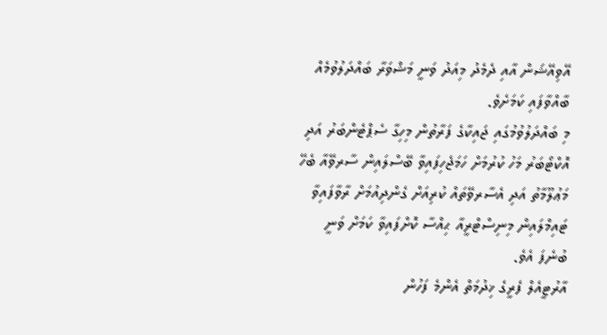އޭވިއޭޝަން އާއި ދެމެދު މިއަދު ވަނީ މަޝްވަރާ ބައްދަލުވުމެއް ބާއްވާފައި ކަމަށެވެ.
މި ބައްދަލުވުމުގައި ޖައިކާގެ ފަރާތުން މިހިގާ ސެޕްޓެންބަރު އަދި އޮކްޓޯބަރު މަހު ކުރުމަށް ހަމަޖެހިފައިވާ ބޭސްލައިން ސާރވޭއާ ބެހޭ މަޢުލޫމާތު އަދި އެސާރވޭތައް ކުރިއަށް ގެންދިއުމަށް ރާވާފައިވާ ޓައިމްލައިން މިނިސްޓްރީއާ ޙިއްސާ ކޮށްފައިވާ ކަމަށް ވަނީ ބުނެފަ އެވެ.
އާރުޓީއެލް ފެރީގެ ޚިދުމަތް އެންމެ ފަހުން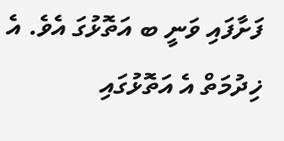ފަށާފައި ވަނީ ބ އަތޮޅުގަ އެވެ. އެ ޚިދުމަތް އެ އަތޮޅުގައި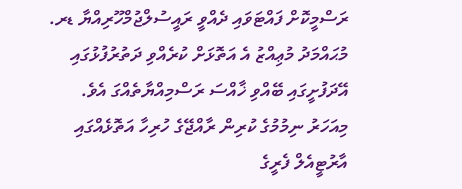ރަސްމީކޮށް ފައްޓަވައި ދެއްވީ ރައީސުލްޖުމްހޫރިއްޔާ ޑރ. މުޙައްމަދު މުޢިއްޒު އެ އަތޮޅަށް ކުރެއްވި ދަތުރުފުޅުގައި އޭދަފުށީގައި ބޭއްވި ޚާއްސަ ރަސްމިއްޔާތެއްގަ އެވެ.
މިއަހަރު ނިމުމުގެ ކުރިން ރާއްޖޭގެ ހުރިހާ އަތޮޅެއްގައި އާރުޓީއެލް ފެރީގެ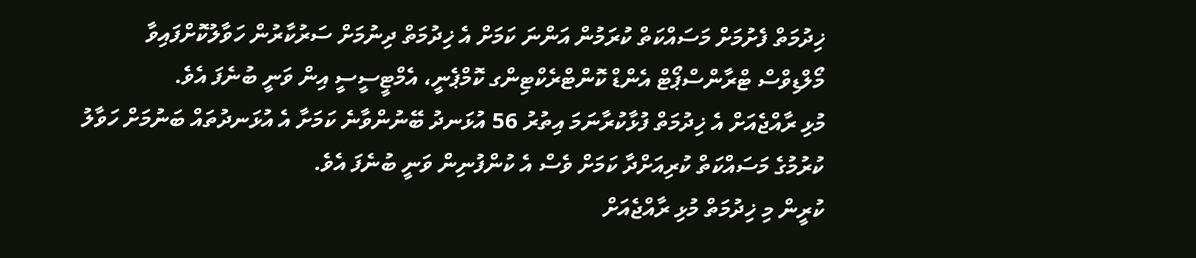ޚިދުމަތް ފެށުމަށް މަސައްކަތް ކުރަމުން އަންނަ ކަމަށް އެ ޚިދުމަތް ދިނުމަށް ސަރުކާރުން ހަވާލުކޮށްފައިވާ މޯލްޑިވްސް ޓްރާންސްޕޯޓް އެންޑް ކޮންޓްރެކްޓިންގ ކޮމްޕެނީ، އެމްޓީސީސީ އިން ވަނީ ބުނެފަ އެވެ.
މުޅި ރާއްޖެއަށް އެ ޚިދުމަތް ފުޅާކުރާނަމަ އިތުރު 56 އުޅަނދު ބޭނުންވާނެ ކަމަށާ އެ އުޅަނދުތައް ބަނުމަށް ހަވާލު ކުރުމުގެ މަސައްކަތް ކުރިއަށްދާ ކަމަށް ވެސް އެ ކުންފުނިން ވަނީ ބުނެފަ އެވެ.
ކުރީން މި ޚިދުމަތް މުޅި ރާއްޖެއަށް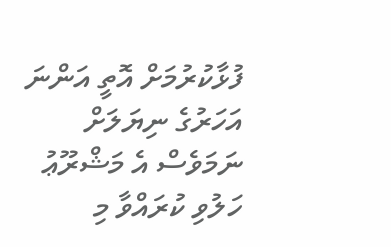ފުޅާކުރުމަށް އޮތީ އަންނަ އަހަރުގެ ނިޔަލަށް ނަމަވެސް އެ މަޝްރޫޢު ހަލުވި ކުރައްވާ މި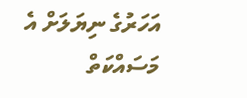އަހަރުގެ ނިޔަލަށް އެ މަސައްކަތް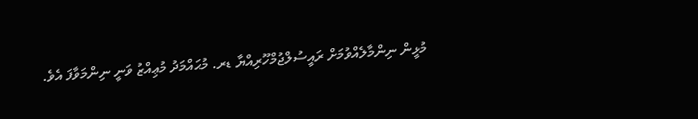މުޅީން ނިންމާލެއްވުމަށް ރައީސުލްޖުމްހޫރިއްޔާ ޑރ. މުޙައްމަދު މުޢިއްޒު ވަނީ ނިންމަވާފަ އެވެ.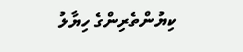ކިޔުންތެރިންގެ ހިޔާލު